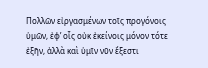Πολλῶν εἰργασμένων τοῖς προγόνοις ὑμῶν, ἐφ’ οἷς οὐκ ἐκείνοις μόνον τότε ἐξῆν, ἀλλὰ καὶ ὑμῖν νῦν ἔξεστι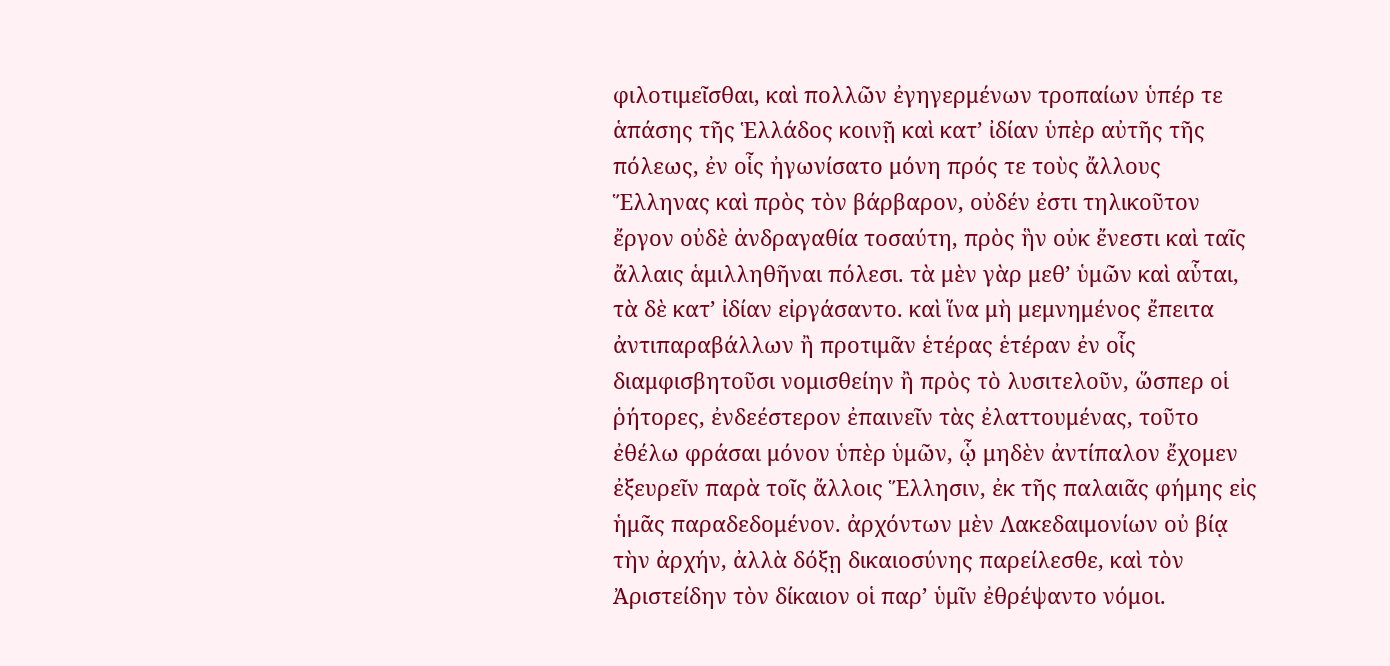φιλοτιμεῖσθαι, καὶ πολλῶν ἐγηγερμένων τροπαίων ὑπέρ τε ἁπάσης τῆς Ἑλλάδος κοινῇ καὶ κατ’ ἰδίαν ὑπὲρ αὐτῆς τῆς πόλεως, ἐν οἷς ἠγωνίσατο μόνη πρός τε τοὺς ἄλλους Ἕλληνας καὶ πρὸς τὸν βάρβαρον, οὐδέν ἐστι τηλικοῦτον ἔργον οὐδὲ ἀνδραγαθία τοσαύτη, πρὸς ἣν οὐκ ἔνεστι καὶ ταῖς ἄλλαις ἁμιλληθῆναι πόλεσι. τὰ μὲν γὰρ μεθ’ ὑμῶν καὶ αὗται, τὰ δὲ κατ’ ἰδίαν εἰργάσαντο. καὶ ἵνα μὴ μεμνημένος ἔπειτα ἀντιπαραβάλλων ἢ προτιμᾶν ἑτέρας ἑτέραν ἐν οἷς διαμφισβητοῦσι νομισθείην ἢ πρὸς τὸ λυσιτελοῦν, ὥσπερ οἱ ῥήτορες, ἐνδεέστερον ἐπαινεῖν τὰς ἐλαττουμένας, τοῦτο ἐθέλω φράσαι μόνον ὑπὲρ ὑμῶν, ᾧ μηδὲν ἀντίπαλον ἔχομεν ἐξευρεῖν παρὰ τοῖς ἄλλοις Ἕλλησιν, ἐκ τῆς παλαιᾶς φήμης εἰς ἡμᾶς παραδεδομένον. ἀρχόντων μὲν Λακεδαιμονίων οὐ βίᾳ τὴν ἀρχήν, ἀλλὰ δόξῃ δικαιοσύνης παρείλεσθε, καὶ τὸν Ἀριστείδην τὸν δίκαιον οἱ παρ’ ὑμῖν ἐθρέψαντο νόμοι.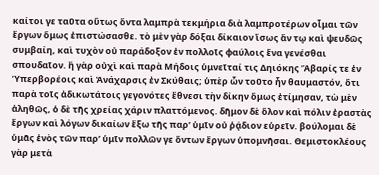καίτοι γε ταῦτα οὕτως ὄντα λαμπρὰ τεκμήρια διὰ λαμπροτέρων οἶμαι τῶν ἔργων ὅμως ἐπιστώσασθε. τὸ μὲν γὰρ δόξαι δίκαιον ἴσως ἄν τῳ καὶ ψευδῶς συμβαίη, καὶ τυχὸν οὐ παράδοξον ἐν πολλοῖς φαύλοις ἕνα γενέσθαι σπουδαῖον. ἢ γὰρ οὐχὶ καὶ παρὰ Μήδοις ὑμνεῖταί τις Δηιόκης Ἄβαρίς τε ἐν Ὑπερβορέοις καὶ Ἀνάχαρσις ἐν Σκύθαις; ὑπὲρ ὧν τοῦτο ἦν θαυμαστόν, ὅτι παρὰ τοῖς ἀδικωτάτοις γεγονότες ἔθνεσι τὴν δίκην ὅμως ἐτίμησαν, τὼ μὲν ἀληθῶς, ὁ δὲ τῆς χρείας χάριν πλαττόμενος. δῆμον δὲ ὅλον καὶ πόλιν ἐραστὰς ἔργων καὶ λόγων δικαίων ἔξω τῆς παρ’ ὑμῖν οὐ ῥᾴδιον εὑρεῖν. βούλομαι δὲ ὑμᾶς ἑνὸς τῶν παρ’ ὑμῖν πολλῶν γε ὄντων ἔργων ὑπομνῆσαι. Θεμιστοκλέους γὰρ μετὰ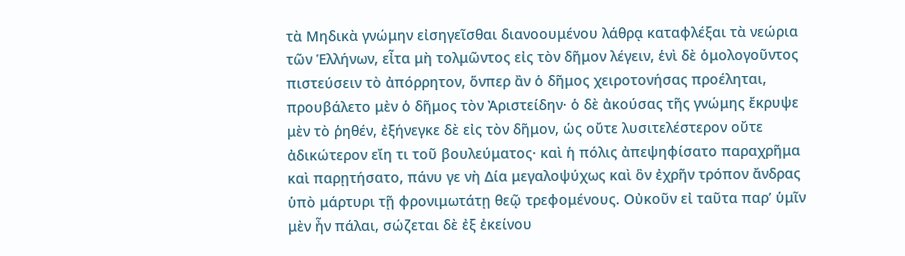τὰ Μηδικὰ γνώμην εἰσηγεῖσθαι διανοουμένου λάθρᾳ καταφλέξαι τὰ νεώρια τῶν Ἑλλήνων, εἶτα μὴ τολμῶντος εἰς τὸν δῆμον λέγειν, ἑνὶ δὲ ὁμολογοῦντος πιστεύσειν τὸ ἀπόρρητον, ὅνπερ ἂν ὁ δῆμος χειροτονήσας προέληται, προυβάλετο μὲν ὁ δῆμος τὸν Ἀριστείδην· ὁ δὲ ἀκούσας τῆς γνώμης ἔκρυψε μὲν τὸ ῥηθέν, ἐξήνεγκε δὲ εἰς τὸν δῆμον, ὡς οὔτε λυσιτελέστερον οὔτε ἀδικώτερον εἴη τι τοῦ βουλεύματος· καὶ ἡ πόλις ἀπεψηφίσατο παραχρῆμα καὶ παρῃτήσατο, πάνυ γε νὴ Δία μεγαλοψύχως καὶ ὃν ἐχρῆν τρόπον ἄνδρας ὑπὸ μάρτυρι τῇ φρονιμωτάτῃ θεῷ τρεφομένους. Οὐκοῦν εἰ ταῦτα παρ’ ὑμῖν μὲν ἦν πάλαι, σώζεται δὲ ἐξ ἐκείνου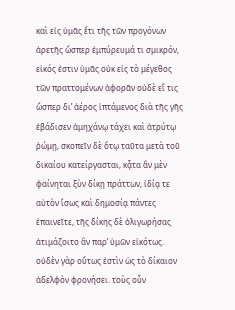καὶ εἰς ὑμᾶς ἔτι τῆς τῶν προγόνων ἀρετῆς ὥσπερ ἐμπύρευμά τι σμικρόν, εἰκός ἐστιν ὑμᾶς οὐκ εἰς τὸ μέγεθος τῶν πραττομένων ἀφορᾶν οὐδὲ εἴ τις ὥσπερ δι’ ἀέρος ἱπτάμενος διὰ τῆς γῆς ἐβάδισεν ἀμηχάνῳ τάχει καὶ ἀτρύτῳ ῥώμῃ, σκοπεῖν δὲ ὅτῳ ταῦτα μετὰ τοῦ δικαίου κατείργασται, κᾆτα ἂν μὲν φαίνηται ξὺν δίκῃ πράττων, ἰδίᾳ τε αὐτὸν ἴσως καὶ δημοσίᾳ πάντες ἐπαινεῖτε, τῆς δίκης δὲ ὀλιγωρήσας ἀτιμάζοιτο ἂν παρ’ ὑμῶν εἰκότως. οὐδὲν γὰρ οὕτως ἐστὶν ὡς τὸ δίκαιον ἀδελφὸν φρονήσει. τοὺς οὖν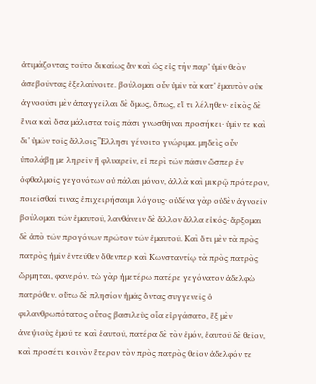ἀτιμάζοντας τοῦτο δικαίως ἂν καὶ ὡς εἰς τὴν παρ’ ὑμῖν θεὸν ἀσεβοῦντας ἐξελαύνοιτε. βούλομαι οὖν ὑμῖν τὰ κατ’ ἐμαυτὸν οὐκ ἀγνοοῦσι μὲν ἀπαγγεῖλαι δὲ ὅμως, ὅπως, εἴ τι λέληθεν· εἰκὸς δὲ ἔνια καὶ ὅσα μάλιστα τοῖς πᾶσι γνωσθῆναι προσήκει· ὑμῖν τε καὶ δι’ ὑμῶν τοῖς ἄλλοις Ἕλλησι γένοιτο γνώριμα. μηδεὶς οὖν ὑπολάβῃ με ληρεῖν ἢ φλυαρεῖν, εἰ περὶ τῶν πᾶσιν ὥσπερ ἐν ὀφθαλμοῖς γεγονότων οὐ πάλαι μόνον, ἀλλὰ καὶ μικρῷ πρότερον, ποιεῖσθαί τινας ἐπιχειρήσαιμι λόγους· οὐδένα γὰρ οὐδὲν ἀγνοεῖν βούλομαι τῶν ἐμαυτοῦ, λανθάνειν δὲ ἄλλον ἄλλα εἰκός· ἄρξομαι δὲ ἀπὸ τῶν προγόνων πρῶτον τῶν ἐμαυτοῦ. Καὶ ὅτι μὲν τὰ πρὸς πατρὸς ἡμῖν ἐντεῦθεν ὅθενπερ καὶ Κωνσταντίῳ τὰ πρὸς πατρὸς ὥρμηται, φανερόν. τὼ γὰρ ἡμετέρω πατέρε γεγόνατον ἀδελφὼ πατρόθεν. οὕτω δὲ πλησίον ἡμᾶς ὄντας συγγενεῖς ὁ φιλανθρωπότατος οὗτος βασιλεὺς οἷα εἰργάσατο, ἓξ μὲν ἀνεψιοὺς ἐμοῦ τε καὶ ἑαυτοῦ, πατέρα δὲ τὸν ἐμόν, ἑαυτοῦ δὲ θεῖον, καὶ προσέτι κοινὸν ἕτερον τὸν πρὸς πατρὸς θεῖον ἀδελφόν τε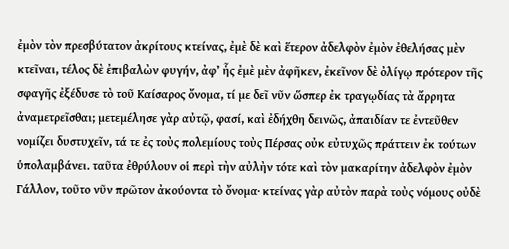ἐμὸν τὸν πρεσβύτατον ἀκρίτους κτείνας, ἐμὲ δὲ καὶ ἕτερον ἀδελφὸν ἐμὸν ἐθελήσας μὲν κτεῖναι, τέλος δὲ ἐπιβαλὼν φυγήν, ἀφ’ ἧς ἐμὲ μὲν ἀφῆκεν, ἐκεῖνον δὲ ὀλίγῳ πρότερον τῆς σφαγῆς ἐξέδυσε τὸ τοῦ Καίσαρος ὄνομα, τί με δεῖ νῦν ὥσπερ ἐκ τραγῳδίας τὰ ἄρρητα ἀναμετρεῖσθαι; μετεμέλησε γὰρ αὐτῷ, φασί, καὶ ἐδήχθη δεινῶς, ἀπαιδίαν τε ἐντεῦθεν νομίζει δυστυχεῖν, τά τε ἐς τοὺς πολεμίους τοὺς Πέρσας οὐκ εὐτυχῶς πράττειν ἐκ τούτων ὑπολαμβάνει. ταῦτα ἐθρύλουν οἱ περὶ τὴν αὐλὴν τότε καὶ τὸν μακαρίτην ἀδελφὸν ἐμὸν Γάλλον, τοῦτο νῦν πρῶτον ἀκούοντα τὸ ὄνομα· κτείνας γὰρ αὐτὸν παρὰ τοὺς νόμους οὐδὲ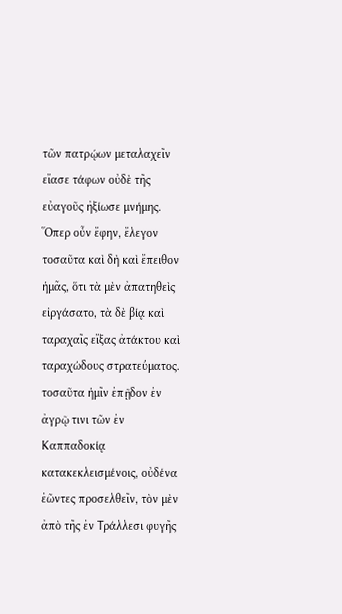τῶν πατρῴων μεταλαχεῖν εἴασε τάφων οὐδὲ τῆς εὐαγοῦς ἠξίωσε μνήμης. Ὅπερ οὖν ἔφην, ἔλεγον τοσαῦτα καὶ δὴ καὶ ἔπειθον ἡμᾶς, ὅτι τὰ μὲν ἀπατηθεὶς εἰργάσατο, τὰ δὲ βίᾳ καὶ ταραχαῖς εἴξας ἀτάκτου καὶ ταραχώδους στρατεύματος. τοσαῦτα ἡμῖν ἐπῇδον ἐν ἀγρῷ τινι τῶν ἐν Καππαδοκίᾳ κατακεκλεισμένοις, οὐδένα ἐῶντες προσελθεῖν, τὸν μὲν ἀπὸ τῆς ἐν Τράλλεσι φυγῆς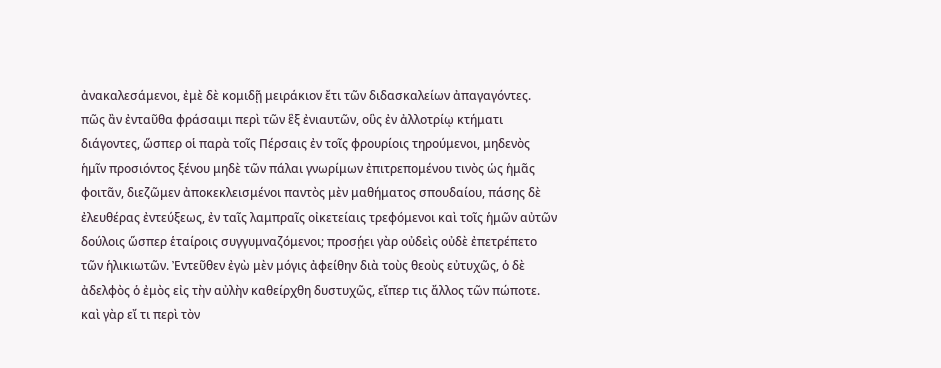ἀνακαλεσάμενοι, ἐμὲ δὲ κομιδῇ μειράκιον ἔτι τῶν διδασκαλείων ἀπαγαγόντες. πῶς ἂν ἐνταῦθα φράσαιμι περὶ τῶν ἓξ ἐνιαυτῶν, οὓς ἐν ἀλλοτρίῳ κτήματι διάγοντες, ὥσπερ οἱ παρὰ τοῖς Πέρσαις ἐν τοῖς φρουρίοις τηρούμενοι, μηδενὸς ἡμῖν προσιόντος ξένου μηδὲ τῶν πάλαι γνωρίμων ἐπιτρεπομένου τινὸς ὡς ἡμᾶς φοιτᾶν, διεζῶμεν ἀποκεκλεισμένοι παντὸς μὲν μαθήματος σπουδαίου, πάσης δὲ ἐλευθέρας ἐντεύξεως, ἐν ταῖς λαμπραῖς οἰκετείαις τρεφόμενοι καὶ τοῖς ἡμῶν αὐτῶν δούλοις ὥσπερ ἑταίροις συγγυμναζόμενοι; προσῄει γὰρ οὐδεὶς οὐδὲ ἐπετρέπετο τῶν ἡλικιωτῶν. Ἐντεῦθεν ἐγὼ μὲν μόγις ἀφείθην διὰ τοὺς θεοὺς εὐτυχῶς, ὁ δὲ ἀδελφὸς ὁ ἐμὸς εἰς τὴν αὐλὴν καθείρχθη δυστυχῶς, εἴπερ τις ἄλλος τῶν πώποτε. καὶ γὰρ εἴ τι περὶ τὸν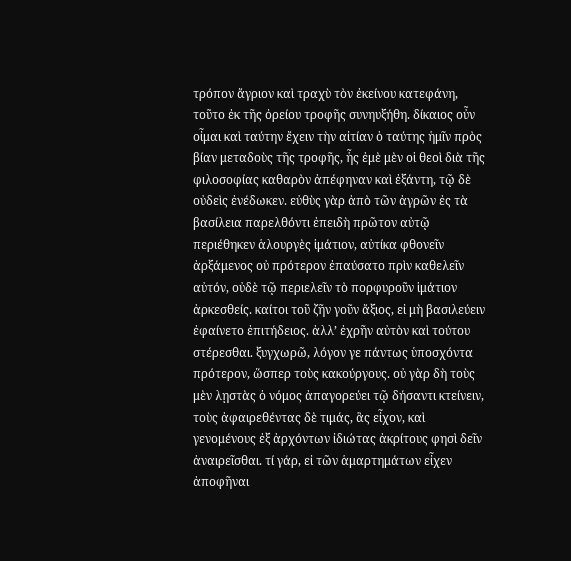τρόπον ἄγριον καὶ τραχὺ τὸν ἐκείνου κατεφάνη, τοῦτο ἐκ τῆς ὀρείου τροφῆς συνηυξήθη. δίκαιος οὖν οἶμαι καὶ ταύτην ἔχειν τὴν αἰτίαν ὁ ταύτης ἡμῖν πρὸς βίαν μεταδοὺς τῆς τροφῆς, ἧς ἐμὲ μὲν οἱ θεοὶ διὰ τῆς φιλοσοφίας καθαρὸν ἀπέφηναν καὶ ἐξάντη, τῷ δὲ οὐδεὶς ἐνέδωκεν. εὐθὺς γὰρ ἀπὸ τῶν ἀγρῶν ἐς τὰ βασίλεια παρελθόντι ἐπειδὴ πρῶτον αὐτῷ περιέθηκεν ἁλουργὲς ἱμάτιον, αὐτίκα φθονεῖν ἀρξάμενος οὐ πρότερον ἐπαύσατο πρὶν καθελεῖν αὐτόν, οὐδὲ τῷ περιελεῖν τὸ πορφυροῦν ἱμάτιον ἀρκεσθείς. καίτοι τοῦ ζῆν γοῦν ἄξιος, εἰ μὴ βασιλεύειν ἐφαίνετο ἐπιτήδειος. ἀλλ’ ἐχρῆν αὐτὸν καὶ τούτου στέρεσθαι. ξυγχωρῶ, λόγον γε πάντως ὑποσχόντα πρότερον, ὥσπερ τοὺς κακούργους. οὐ γὰρ δὴ τοὺς μὲν λῃστὰς ὁ νόμος ἀπαγορεύει τῷ δήσαντι κτείνειν, τοὺς ἀφαιρεθέντας δὲ τιμάς, ἃς εἶχον, καὶ γενομένους ἐξ ἀρχόντων ἰδιώτας ἀκρίτους φησὶ δεῖν ἀναιρεῖσθαι. τί γάρ, εἰ τῶν ἁμαρτημάτων εἶχεν ἀποφῆναι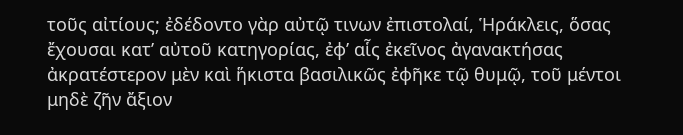τοῦς αἰτίους; ἐδέδοντο γὰρ αὐτῷ τινων ἐπιστολαί, Ἡράκλεις, ὅσας ἔχουσαι κατ’ αὐτοῦ κατηγορίας, ἐφ’ αἷς ἐκεῖνος ἀγανακτήσας ἀκρατέστερον μὲν καὶ ἥκιστα βασιλικῶς ἐφῆκε τῷ θυμῷ, τοῦ μέντοι μηδὲ ζῆν ἄξιον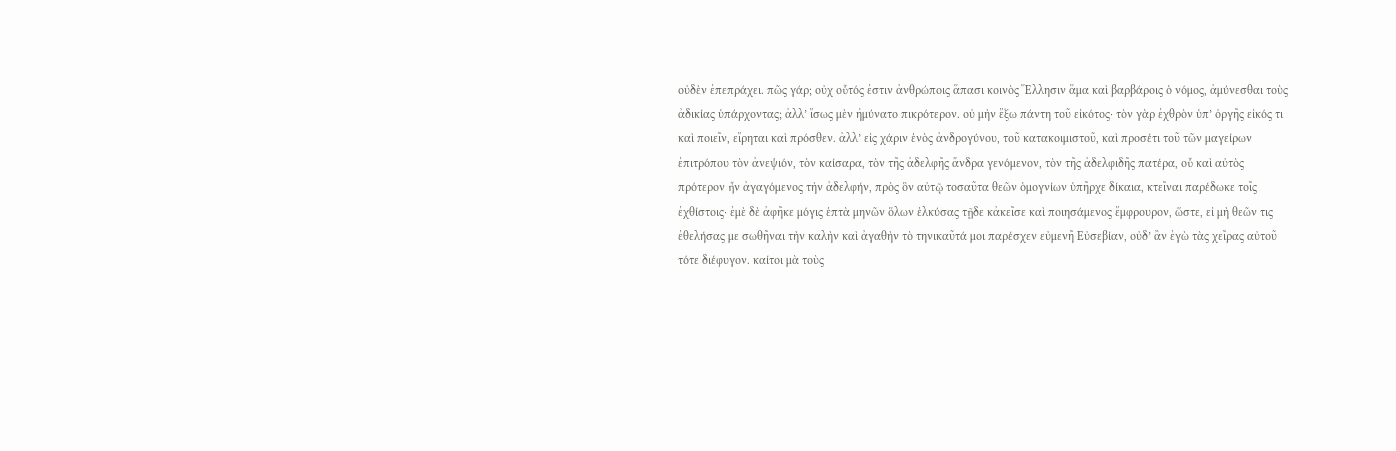οὐδὲν ἐπεπράχει. πῶς γάρ; οὐχ οὗτός ἐστιν ἀνθρώποις ἅπασι κοινὸς Ἕλλησιν ἅμα καὶ βαρβάροις ὁ νόμος, ἀμύνεσθαι τοὺς ἀδικίας ὑπάρχοντας; ἀλλ’ ἴσως μὲν ἠμύνατο πικρότερον. οὐ μὴν ἔξω πάντη τοῦ εἰκότος· τὸν γὰρ ἐχθρὸν ὑπ’ ὀργῆς εἰκός τι καὶ ποιεῖν, εἴρηται καὶ πρόσθεν. ἀλλ’ εἰς χάριν ἑνὸς ἀνδρογύνου, τοῦ κατακοιμιστοῦ, καὶ προσέτι τοῦ τῶν μαγείρων ἐπιτρόπου τὸν ἀνεψιόν, τὸν καίσαρα, τὸν τῆς ἀδελφῆς ἄνδρα γενόμενον, τὸν τῆς ἀδελφιδῆς πατέρα, οὗ καὶ αὐτὸς πρότερον ἦν ἀγαγόμενος τὴν ἀδελφήν, πρὸς ὃν αὐτῷ τοσαῦτα θεῶν ὁμογνίων ὑπῆρχε δίκαια, κτεῖναι παρέδωκε τοῖς ἐχθίστοις· ἐμὲ δὲ ἀφῆκε μόγις ἑπτὰ μηνῶν ὅλων ἑλκύσας τῇδε κἀκεῖσε καὶ ποιησάμενος ἔμφρουρον, ὥστε, εἰ μὴ θεῶν τις ἐθελήσας με σωθῆναι τὴν καλὴν καὶ ἀγαθὴν τὸ τηνικαῦτά μοι παρέσχεν εὐμενῆ Εὐσεβίαν, οὐδ’ ἂν ἐγὼ τὰς χεῖρας αὐτοῦ τότε διέφυγον. καίτοι μὰ τοὺς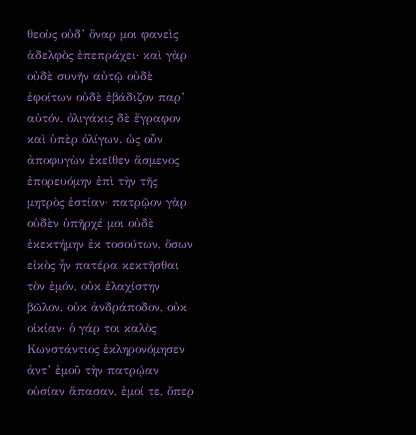θεοὺς οὐδ’ ὄναρ μοι φανεὶς ἁδελφὸς ἐπεπράχει· καὶ γὰρ οὐδὲ συνῆν αὐτῷ οὐδὲ ἐφοίτων οὐδὲ ἐβάδιζον παρ’ αὐτόν, ὀλιγάκις δὲ ἔγραφον καὶ ὑπὲρ ὀλίγων. ὡς οὖν ἀποφυγὼν ἐκεῖθεν ἄσμενος ἐπορευόμην ἐπὶ τὴν τῆς μητρὸς ἑστίαν· πατρῷον γὰρ οὐδὲν ὑπῆρχέ μοι οὐδὲ ἐκεκτήμην ἐκ τοσούτων, ὅσων εἰκὸς ἦν πατέρα κεκτῆσθαι τὸν ἐμόν, οὐκ ἐλαχίστην βῶλον, οὐκ ἀνδράποδον, οὐκ οἰκίαν· ὁ γάρ τοι καλὸς Κωνστάντιος ἐκληρονόμησεν ἀντ’ ἐμοῦ τὴν πατρῴαν οὐσίαν ἅπασαν, ἐμοί τε, ὅπερ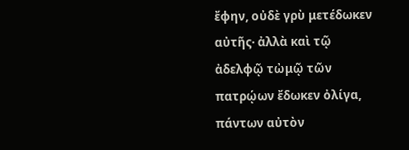ἔφην, οὐδὲ γρὺ μετέδωκεν αὐτῆς· ἀλλὰ καὶ τῷ ἀδελφῷ τὠμῷ τῶν πατρῴων ἔδωκεν ὀλίγα, πάντων αὐτὸν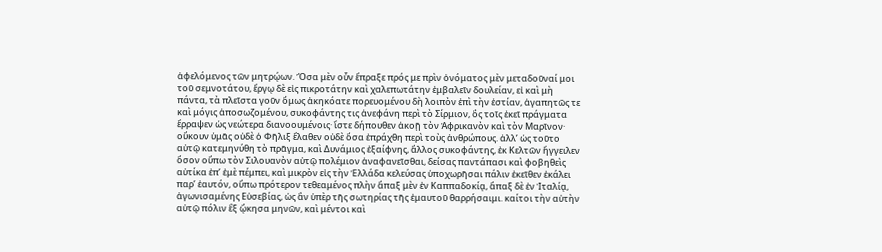ἀφελόμενος τῶν μητρῴων. Ὅσα μὲν οὖν ἔπραξε πρός με πρὶν ὀνόματος μὲν μεταδοῦναί μοι τοῦ σεμνοτάτου, ἔργῳ δὲ εἰς πικροτάτην καὶ χαλεπωτάτην ἐμβαλεῖν δουλείαν, εἰ καὶ μὴ πάντα, τὰ πλεῖστα γοῦν ὅμως ἀκηκόατε πορευομένου δὴ λοιπὸν ἐπὶ τὴν ἑστίαν, ἀγαπητῶς τε καὶ μόγις ἀποσωζομένου, συκοφάντης τις ἀνεφάνη περὶ τὸ Σίρμιον, ὃς τοῖς ἐκεῖ πράγματα ἔρραψεν ὡς νεώτερα διανοουμένοις· ἴστε δήπουθεν ἀκοῇ τὸν Ἀφρικανὸν καὶ τὸν Μαρῖνον· οὔκουν ὑμᾶς οὐδὲ ὁ Φῆλιξ ἔλαθεν οὐδὲ ὅσα ἐπράχθη περὶ τοὺς ἀνθρώπους. ἀλλ’ ὡς τοῦτο αὐτῷ κατεμηνύθη τὸ πρᾶγμα, καὶ Δυνάμιος ἐξαίφνης, ἄλλος συκοφάντης, ἐκ Κελτῶν ἤγγειλεν ὅσον οὔπω τὸν Σιλουανὸν αὐτῷ πολέμιον ἀναφανεῖσθαι, δείσας παντάπασι καὶ φοβηθεὶς αὐτίκα ἐπ’ ἐμὲ πέμπει, καὶ μικρὸν εἰς τὴν Ἑλλάδα κελεύσας ὑποχωρῆσαι πάλιν ἐκεῖθεν ἐκάλει παρ’ ἑαυτόν, οὔπω πρότερον τεθεαμένος πλὴν ἅπαξ μὲν ἐν Καππαδοκίᾳ, ἅπαξ δὲ ἐν Ἰταλίᾳ, ἀγωνισαμένης Εὐσεβίας, ὡς ἂν ὑπὲρ τῆς σωτηρίας τῆς ἐμαυτοῦ θαρρήσαιμι. καίτοι τὴν αὐτὴν αὐτῷ πόλιν ἓξ ᾤκησα μηνῶν, καὶ μέντοι καὶ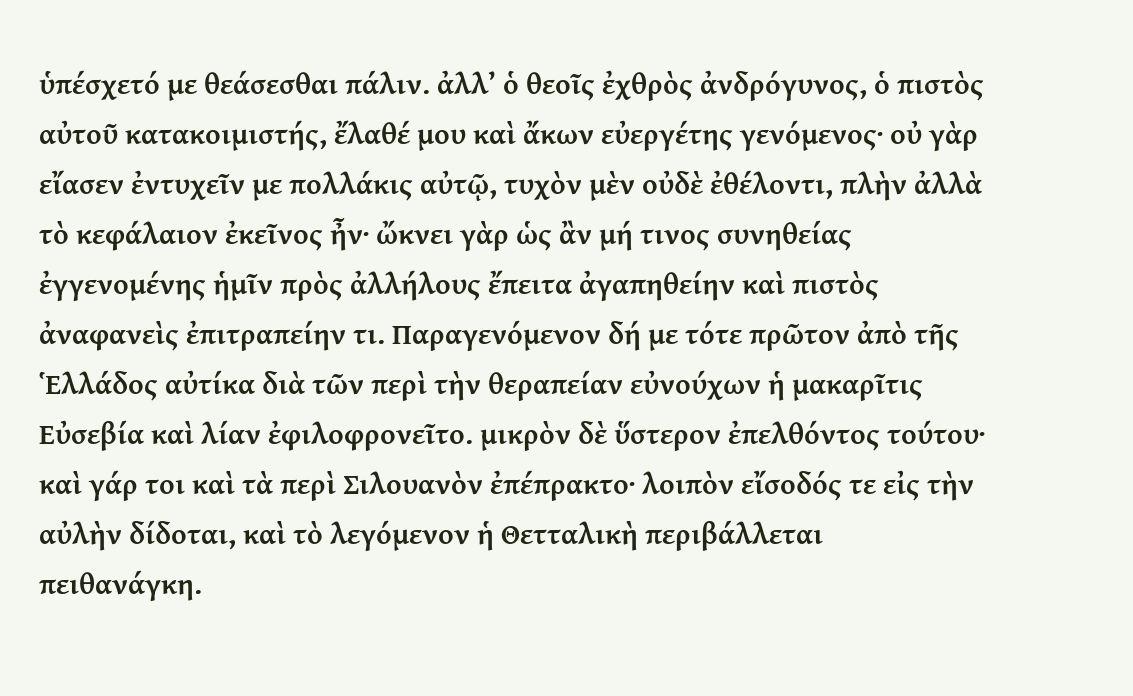ὑπέσχετό με θεάσεσθαι πάλιν. ἀλλ’ ὁ θεοῖς ἐχθρὸς ἀνδρόγυνος, ὁ πιστὸς αὐτοῦ κατακοιμιστής, ἔλαθέ μου καὶ ἄκων εὐεργέτης γενόμενος· οὐ γὰρ εἴασεν ἐντυχεῖν με πολλάκις αὐτῷ, τυχὸν μὲν οὐδὲ ἐθέλοντι, πλὴν ἀλλὰ τὸ κεφάλαιον ἐκεῖνος ἦν· ὤκνει γὰρ ὡς ἂν μή τινος συνηθείας ἐγγενομένης ἡμῖν πρὸς ἀλλήλους ἔπειτα ἀγαπηθείην καὶ πιστὸς ἀναφανεὶς ἐπιτραπείην τι. Παραγενόμενον δή με τότε πρῶτον ἀπὸ τῆς Ἑλλάδος αὐτίκα διὰ τῶν περὶ τὴν θεραπείαν εὐνούχων ἡ μακαρῖτις Εὐσεβία καὶ λίαν ἐφιλοφρονεῖτο. μικρὸν δὲ ὕστερον ἐπελθόντος τούτου· καὶ γάρ τοι καὶ τὰ περὶ Σιλουανὸν ἐπέπρακτο· λοιπὸν εἴσοδός τε εἰς τὴν αὐλὴν δίδοται, καὶ τὸ λεγόμενον ἡ Θετταλικὴ περιβάλλεται πειθανάγκη.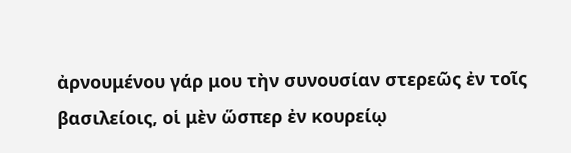ἀρνουμένου γάρ μου τὴν συνουσίαν στερεῶς ἐν τοῖς βασιλείοις, οἱ μὲν ὥσπερ ἐν κουρείῳ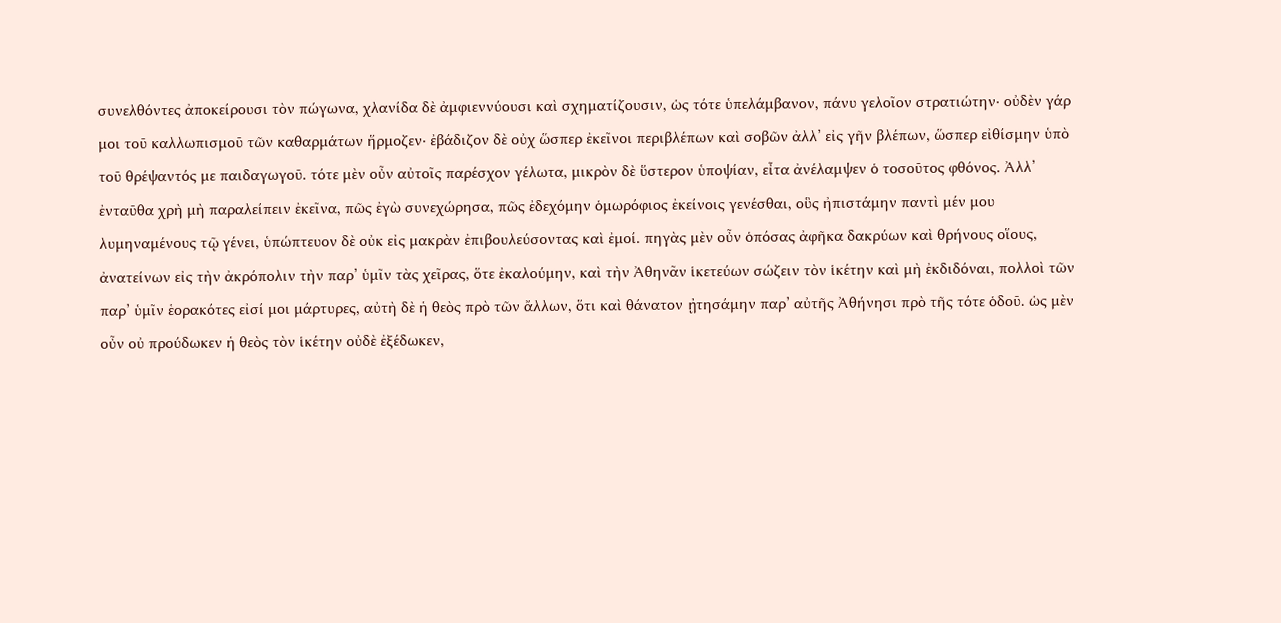συνελθόντες ἀποκείρουσι τὸν πώγωνα, χλανίδα δὲ ἀμφιεννύουσι καὶ σχηματίζουσιν, ὡς τότε ὑπελάμβανον, πάνυ γελοῖον στρατιώτην· οὐδὲν γάρ μοι τοῦ καλλωπισμοῦ τῶν καθαρμάτων ἥρμοζεν· ἐβάδιζον δὲ οὐχ ὥσπερ ἐκεῖνοι περιβλέπων καὶ σοβῶν ἀλλ’ εἰς γῆν βλέπων, ὥσπερ εἰθίσμην ὑπὸ τοῦ θρέψαντός με παιδαγωγοῦ. τότε μὲν οὖν αὐτοῖς παρέσχον γέλωτα, μικρὸν δὲ ὕστερον ὑποψίαν, εἶτα ἀνέλαμψεν ὁ τοσοῦτος φθόνος. Ἀλλ’ ἐνταῦθα χρὴ μὴ παραλείπειν ἐκεῖνα, πῶς ἐγὼ συνεχώρησα, πῶς ἐδεχόμην ὁμωρόφιος ἐκείνοις γενέσθαι, οὓς ἠπιστάμην παντὶ μέν μου λυμηναμένους τῷ γένει, ὑπώπτευον δὲ οὐκ εἰς μακρὰν ἐπιβουλεύσοντας καὶ ἐμοί. πηγὰς μὲν οὖν ὁπόσας ἀφῆκα δακρύων καὶ θρήνους οἵους, ἀνατείνων εἰς τὴν ἀκρόπολιν τὴν παρ’ ὑμῖν τὰς χεῖρας, ὅτε ἐκαλούμην, καὶ τὴν Ἀθηνᾶν ἱκετεύων σώζειν τὸν ἱκέτην καὶ μὴ ἐκδιδόναι, πολλοὶ τῶν παρ’ ὑμῖν ἑορακότες εἰσί μοι μάρτυρες, αὐτὴ δὲ ἡ θεὸς πρὸ τῶν ἄλλων, ὅτι καὶ θάνατον ᾐτησάμην παρ’ αὐτῆς Ἀθήνησι πρὸ τῆς τότε ὁδοῦ. ὡς μὲν οὖν οὐ προύδωκεν ἡ θεὸς τὸν ἱκέτην οὐδὲ ἐξέδωκεν,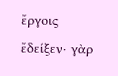ἔργοις ἔδείξεν· γὰρ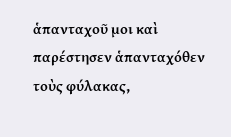ἁπανταχοῦ μοι καὶ παρέστησεν ἁπανταχόθεν τοὺς φύλακας,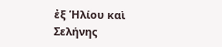ἐξ Ἡλίου καὶ Σελήνης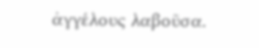ἀγγέλους λαβοῦσα.